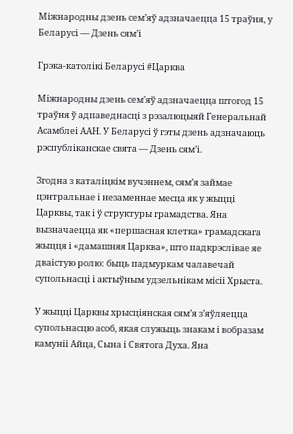Міжнародны дзень сем’яў адзначаецца 15 траўня, у Беларусі — Дзень сям’і

Грэка-католікі Беларусі #Царква

Міжнародны дзень сем’яў адзначаецца штогод 15 траўня ў адпаведнасці з рэзалюцыяй Генеральнай Асамблеі ААН. У Беларусі ў гэты дзень адзначаюць рэспубліканскае свята — Дзень сям’і.

Згодна з каталіцкім вучэннем, сям’я займае цэнтральнае і незаменнае месца як у жыцці Царквы, так і ў структуры грамадства. Яна вызначаецца як «першасная клетка» грамадскага жыцця і «дамашняя Царква», што падкрэслівае яе дваістую ролю: быць падмуркам чалавечай супольнасці і актыўным удзельнікам місіі Хрыста.

У жыцці Царквы хрысціянская сям’я з’яўляецца супольнасцю асоб, якая служыць знакам і вобразам камуніі Айца, Сына і Святога Духа. Яна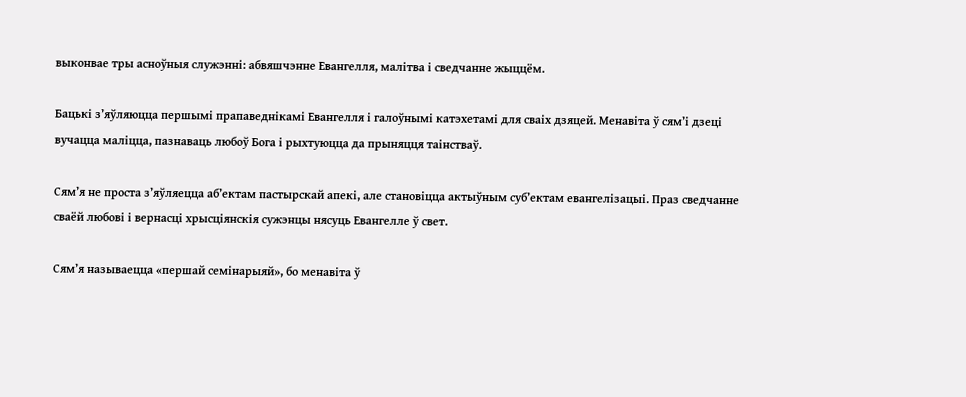выконвае тры асноўныя служэнні: абвяшчэнне Евангелля, малітва і сведчанне жыццём.

Бацькі з’яўляюцца першымі прапаведнікамі Евангелля і галоўнымі катэхетамі для сваіх дзяцей. Менавіта ў сям’і дзеці вучацца маліцца, пазнаваць любоў Бога і рыхтуюцца да прыняцця таінстваў.

Сям’я не проста з’яўляецца аб’ектам пастырскай апекі, але становіцца актыўным суб’ектам евангелізацыі. Праз сведчанне сваёй любові і вернасці хрысціянскія сужэнцы нясуць Евангелле ў свет.

Сям’я называецца «першай семінарыяй», бо менавіта ў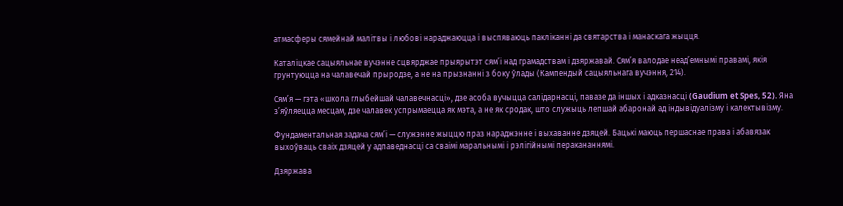атмасферы сямейнай малітвы і любові нараджаюцца і выспяваюць пакліканні да святарства і манаскага жыцця.

Каталіцкае сацыяльнае вучэнне сцвярджае прыярытэт сям’і над грамадствам і дзяржавай. Сям’я валодае неад’емнымі правамі, якія грунтуюцца на чалавечай прыродзе, а не на прызнанні з боку ўлады (Кампендый сацыяльнага вучэння, 214).

Сям’я — гэта «школа глыбейшай чалавечнасці», дзе асоба вучыцца салідарнасці, павазе да іншых і адказнасці (Gaudium et Spes, 52). Яна з’яўляецца месцам, дзе чалавек успрымаецца як мэта, а не як сродак, што служыць лепшай абаронай ад індывідуалізму і калектывізму.

Фундаментальная задача сям’і — служэнне жыццю праз нараджэнне і выхаванне дзяцей. Бацькі маюць першаснае права і абавязак выхоўваць сваіх дзяцей у адпаведнасці са сваімі маральнымі і рэлігійнымі перакананнямі.

Дзяржава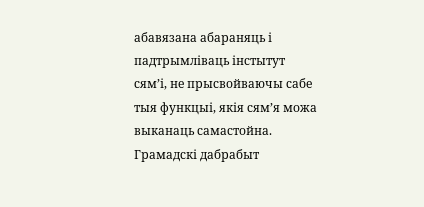абавязана абараняць і падтрымліваць інстытут сям’і, не прысвойваючы сабе тыя функцыі, якія сям’я можа выканаць самастойна. Грамадскі дабрабыт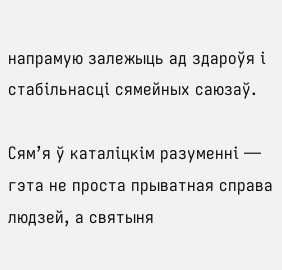напрамую залежыць ад здароўя і стабільнасці сямейных саюзаў.

Сям’я ў каталіцкім разуменні — гэта не проста прыватная справа людзей, а святыня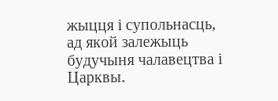жыцця і супольнасць, ад якой залежыць будучыня чалавецтва і Царквы.